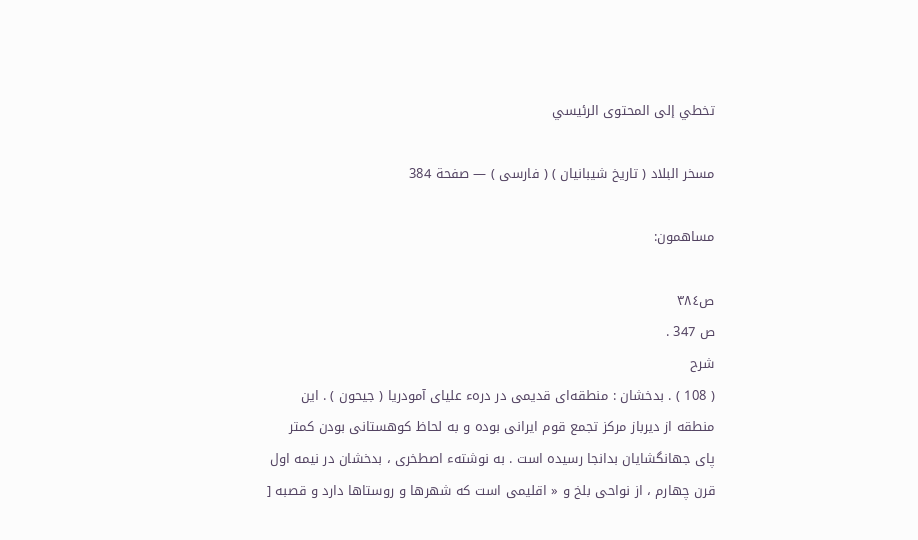تخطي إلى المحتوى الرئيسي

مسخر البلاد ( تاريخ شيبانيان ) ( فارسى ) — صفحة 384

مساهمون:

ص٣٨٤
ص 347 .
شرح
( 108 ) . بدخشان : منطقه‌اى قديمى در درهء علياى آمودريا ( جيحون ) . اين منطقه از ديرباز مركز تجمع قوم ايرانى بوده و به لحاظ كوهستانى بودن كمتر پاى جهانگشايان بدانجا رسيده است . به نوشتهء اصطخرى ، بدخشان در نيمه اول قرن چهارم ، از نواحى بلخ و « اقليمى است كه شهرها و روستاها دارد و قصبه [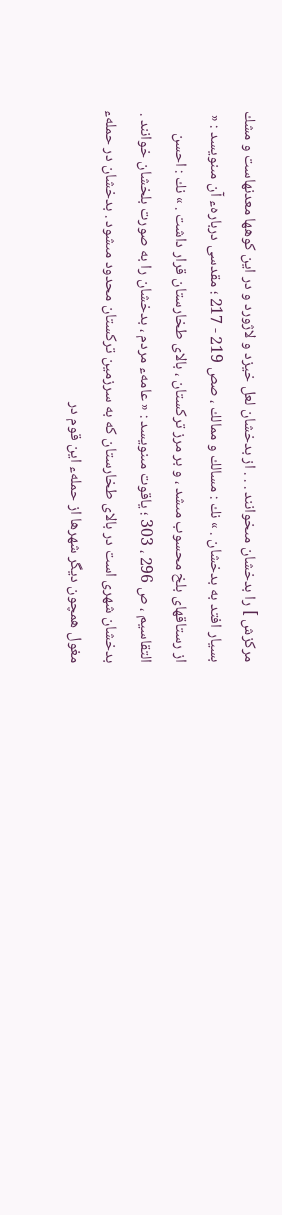مركزش ] را بدخشان مىخوانند . . . از بدخشان لعل خيزد و لاژورد و در اين كوهها معدنهاست و مشك بسيار افتد به بدخشان . » نك : مسالك و ممالك ، صص 219 - 217 ؛ مقدسى دربارهء آن مىنويسد : « از رستاقهاى بلخ محسوب مىشد ، و بر مرز تركستان ، بالاى طخارستان قرار داشت . » نك : احسن التقاسيم ، ص 296 ، 303 ؛ ياقوت مىنويسد : « عامهء مردم ، بدخشان را به صورت بلخشان خوانند . بدخشان شهرى است در بالاى طخارستان كه به سرزمين تركستان محدود مىشود . بدخشان در حملهء مغول همچون ديگر شهرها از حملهء اين قوم در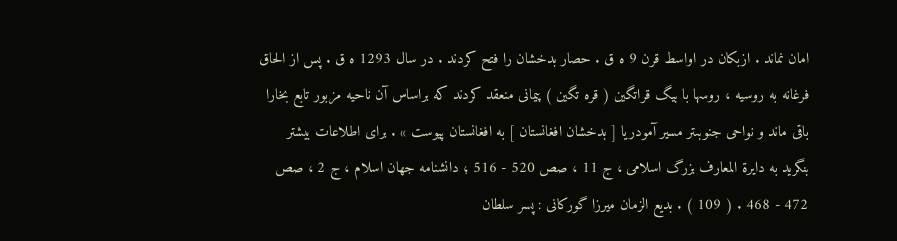امان نماند . ازبكان در اواسط قرن 9 ه ق . حصار بدخشان را فتح كردند . در سال 1293 ه ق . پس از الحاق فرغانه به روسيه ، روسها با بيگ قراتگين ( قره تگين ) پيمانى منعقد كردند كه براساس آن ناحيه مزبور تابع بخارا باقى ماند و نواحى جنوبىتر مسير آمودريا [ بدخشان افغانستان ] به افغانستان پيوست » . براى اطلاعات بيشتر بنگريد به دايرة المعارف بزرگ اسلامى ، ج 11 ، صص 520 - 516 ؛ دانشنامه جهان اسلام ، ج 2 ، صص 472 - 468 . ( 109 ) . بديع الزمان ميرزا گوركانى : پسر سلطان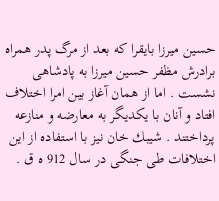حسين ميرزا بايقرا كه بعد از مرگ پدر همراه برادرش مظفر حسين ميرزا به پادشاهى نشست . اما از همان آغاز بين امرا اختلاف افتاد و آنان با يكديگر به معارضه و منازعه پرداختند . شيبك خان نيز با استفاده از اين اختلافات طى جنگى در سال 912 ه ق .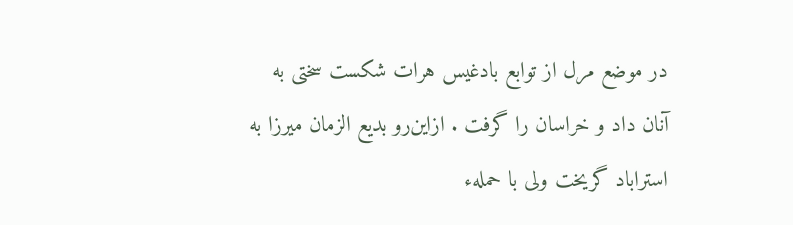در موضع مرل از توابع بادغيس هرات شكست سختى به آنان داد و خراسان را گرفت . ازاين‌رو بديع الزمان ميرزا به استراباد گريخت ولى با حملهء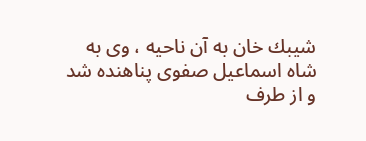شيبك خان به آن ناحيه ، وى به شاه اسماعيل صفوى پناهنده شد و از طرف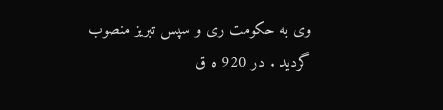وى به حكومت رى و سپس تبريز منصوب گرديد . در 920 ه ق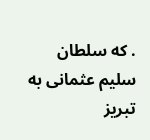. كه سلطان سليم عثمانى به تبريز